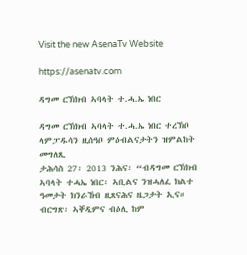Visit the new AsenaTv Website

https://asenatv.com

ዳግመ ርኽክብ ኣባላት ተ.ሓ.ኤ ነበር

ዳግመ ርኽክብ ኣባላት ተ.ሓ.ኤ ነበር ተረኽቦ ላምፓዱሳን ዚሰዓቦ ምዕብልናታትን ዝምልከት መግለጺ                                                                         ታሕሳስ 27፡ 2013 ንሕና፡ “ብዳግመ ርኽክብ ኣባላት ተሓኤ ነበር፡ ኣቢልና ንዝሓለፈ ክልተ ዓመታት ክንራኸብ ዚጸናሕና ዜጋታት ኢና። ብርግጽ፡ ኣቐዲምና ብዕሊ ከም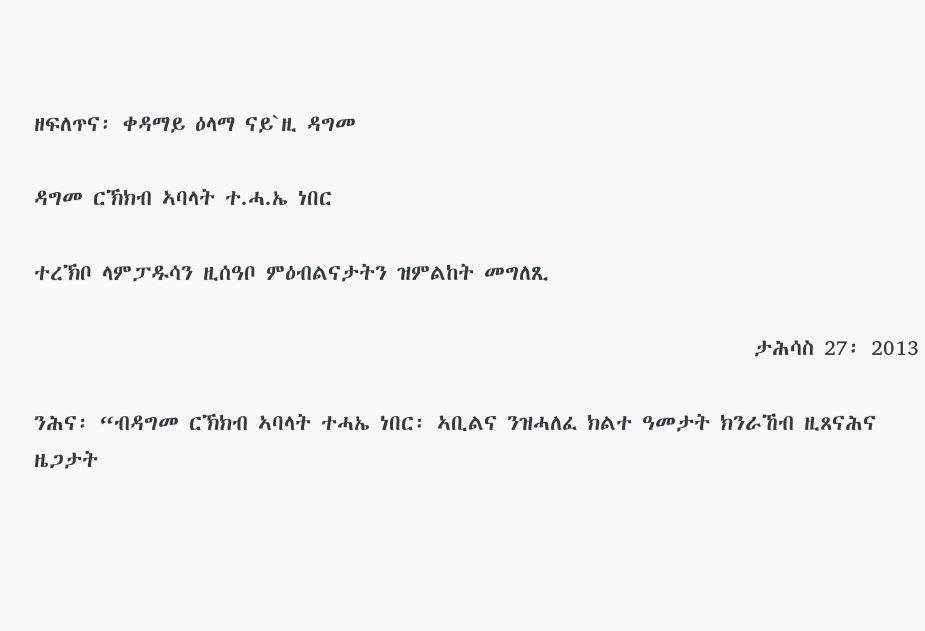ዘፍለጥና፡ ቀዳማይ ዕላማ ናይ`ዚ ዳግመ

ዳግመ ርኽክብ ኣባላት ተ.ሓ.ኤ ነበር

ተረኽቦ ላምፓዱሳን ዚሰዓቦ ምዕብልናታትን ዝምልከት መግለጺ

                                                                        ታሕሳስ 27፡ 2013

ንሕና፡ “ብዳግመ ርኽክብ ኣባላት ተሓኤ ነበር፡ ኣቢልና ንዝሓለፈ ክልተ ዓመታት ክንራኸብ ዚጸናሕና ዜጋታት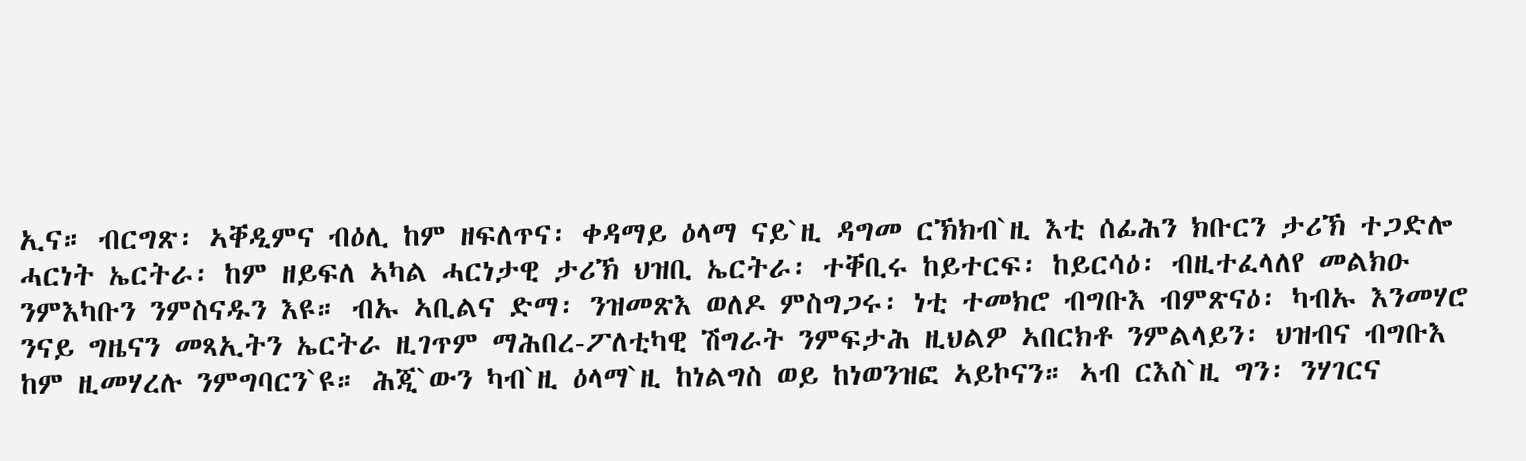ኢና። ብርግጽ፡ ኣቐዲምና ብዕሊ ከም ዘፍለጥና፡ ቀዳማይ ዕላማ ናይ`ዚ ዳግመ ርኽክብ`ዚ እቲ ሰፊሕን ክቡርን ታሪኽ ተጋድሎ ሓርነት ኤርትራ፡ ከም ዘይፍለ ኣካል ሓርነታዊ ታሪኽ ህዝቢ ኤርትራ፡ ተቐቢሩ ከይተርፍ፡ ከይርሳዕ፡ ብዚተፈላለየ መልክዑ ንምእካቡን ንምስናዱን እዩ። ብኡ ኣቢልና ድማ፡ ንዝመጽእ ወለዶ ምስግጋሩ፡ ነቲ ተመክሮ ብግቡእ ብምጽናዕ፡ ካብኡ እንመሃሮ ንናይ ግዜናን መጻኢትን ኤርትራ ዚገጥም ማሕበረ-ፖለቲካዊ ሽግራት ንምፍታሕ ዚህልዎ ኣበርክቶ ንምልላይን፡ ህዝብና ብግቡእ ከም ዚመሃረሉ ንምግባርን`ዩ። ሕጂ`ውን ካብ`ዚ ዕላማ`ዚ ከነልግስ ወይ ከነወንዝፎ ኣይኮናን። ኣብ ርእስ`ዚ ግን፡ ንሃገርና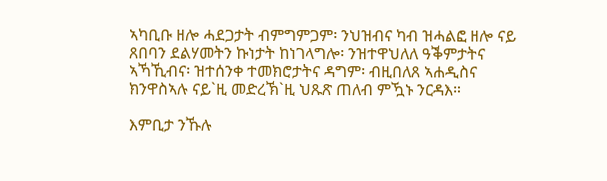ኣካቢቡ ዘሎ ሓደጋታት ብምግምጋም፡ ንህዝብና ካብ ዝሓልፎ ዘሎ ናይ ጸበባን ደልሃመትን ኩነታት ከነገላግሎ፡ ንዝተዋህለለ ዓቕምታትና ኣኻኺብና፡ ዝተሰንቀ ተመክሮታትና ዳግም፡ ብዚበለጸ ኣሐዲስና ክንዋስኣሉ ናይ`ዚ መድረኽ`ዚ ህጹጽ ጠለብ ምዃኑ ንርዳእ።

እምቢታ ንኹሉ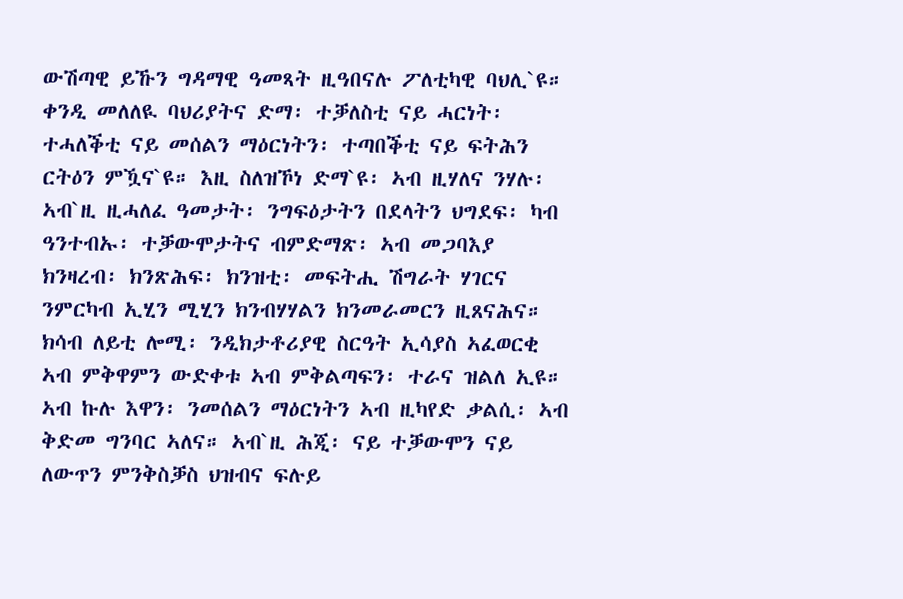ውሽጣዊ ይኹን ግዳማዊ ዓመጻት ዚዓበናሉ ፖለቲካዊ ባህሊ`ዩ። ቀንዲ መለለዪ ባህሪያትና ድማ፡ ተቓለስቲ ናይ ሓርነት፡ ተሓለቕቲ ናይ መሰልን ማዕርነትን፡ ተጣበቕቲ ናይ ፍትሕን ርትዕን ምዃና`ዩ። እዚ ስለዝኾነ ድማ`ዩ፡ ኣብ ዚሃለና ንሃሉ፡ ኣብ`ዚ ዚሓለፈ ዓመታት፡ ንግፍዕታትን በደላትን ህግደፍ፡ ካብ ዓንተብኡ፡ ተቓውሞታትና ብምድማጽ፡ ኣብ መጋባእያ ክንዛረብ፡ ክንጽሕፍ፡ ክንዝቲ፡ መፍትሒ ሽግራት ሃገርና ንምርካብ ኢሂን ሚሂን ክንብሃሃልን ክንመራመርን ዚጸናሕና። ክሳብ ለይቲ ሎሚ፡ ንዲክታቶሪያዊ ስርዓት ኢሳያስ ኣፈወርቂ ኣብ ምቅዋምን ውድቀቱ ኣብ ምቅልጣፍን፡ ተራና ዝልለ ኢዩ። ኣብ ኩሉ እዋን፡ ንመሰልን ማዕርነትን ኣብ ዚካየድ ቃልሲ፡ ኣብ ቅድመ ግንባር ኣለና። ኣብ`ዚ ሕጂ፡ ናይ ተቓውሞን ናይ ለውጥን ምንቅስቓስ ህዝብና ፍሉይ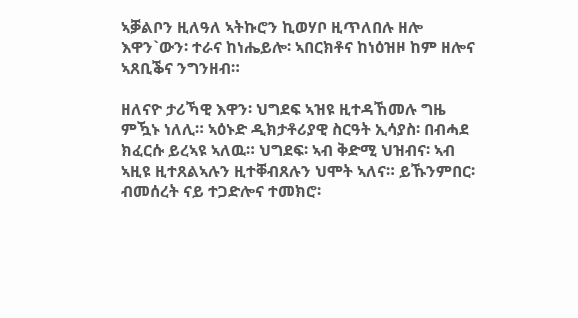ኣቓልቦን ዚለዓለ ኣትኩሮን ኪወሃቦ ዚጥለበሉ ዘሎ እዋን`ውን፡ ተራና ከነሔይሎ፡ ኣበርክቶና ከነዕዝዞ ከም ዘሎና ኣጸቢቕና ንግንዘብ።

ዘለናዮ ታሪኻዊ እዋን፡ ህግደፍ ኣዝዩ ዚተዳኸመሉ ግዜ ምዃኑ ነለሊ። ኣዕኑድ ዲክታቶሪያዊ ስርዓት ኢሳያስ፡ በብሓደ ክፈርሱ ይረኣዩ ኣለዉ። ህግደፍ፡ ኣብ ቅድሚ ህዝብና፡ ኣብ ኣዚዩ ዚተጸልኣሉን ዚተቐብጸሉን ህሞት ኣለና። ይኹንምበር፡ ብመሰረት ናይ ተጋድሎና ተመክሮ፡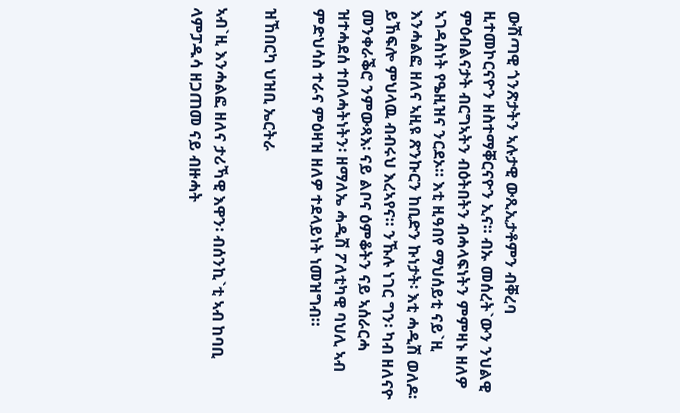ውሽጣዊ ጎንጽታትን ኣሉታዊ ውጺኢታቶምን ብቐረባ  ዚተመኮርናዮን ዘስተማቐርናዮን ኢና። ብኡ መሰረት`ውን ንህልዊ ምዕብልናታት ብርግኣትን ብዕትበትን ብሓላፍነትን ምምዛኑ ዘለዎ ኣገዳስነት የዔዚዝና ንርደኦ። እቲ ዚዓበየ ማህሰይቲ ናይ`ዚ እንሓልፎ ዘለና ኣዚዩ ጽንኩርን ከቢድን ኩነታት፡ እቲ ሓዲሽ ወለዶ፡ ይኸፍሎ ምህላዉ ብብሩህ እረኣየና። ንኹሉ ነገር ግን፡ ካብ ዘለናዮ መንቀራቕሮ ንምውጻእ፡ ናይ ልቦና ዕምቆትን ናይ ኣሰራርሓ ዝተሓደሰ ተበላሓትነትን፡ ዘማለኤ ሓዲሽ ፖለቲካዊ ባህሊ ኣብ ምድህሳስ ተራና ምዕዛዝ ዘለዎ ተደላይነት ነመዝግብ።

ዝኸበርካ ህዝቢ ኤርትራ

ኣብ`ዚ እንሓልፎ ዘለና ታሪኻዊ እዋን፡ ብሰንኪ`ቲ ኣብ ከባቢ ላምፓዱሳ ዘጋጠመ ናይ ብዙሓት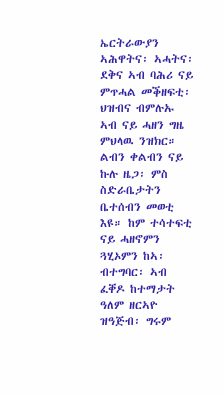ኤርትራውያን ኣሕዋትና፡ ኣሓትና፡ ደቅና ኣብ ባሕሪ ናይ ምጥሓል መቕዘፍቲ፡ ህዝብና ብምሉኡ ኣብ ናይ ሓዘን ግዜ ምህላዉ ንዝክር። ልብን ቀልብን ናይ ኩሉ ዜጋ፡ ምስ ስድራቤታትን ቤተሰብን መወቲ እዩ። ከም ተሳተፍቲ ናይ ሓዘኖምን ጓሂኦምን ከኣ፡ ብተግባር፡ ኣብ ፈቐዶ ከተማታት ዓለም ዘርኣዮ ዝዓጅብ፡ ግሩም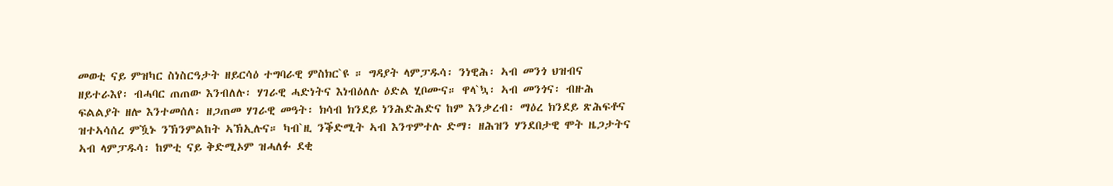መወቲ ናይ ምዝካር ስነስርዓታት ዘይርሳዕ ተግባራዊ ምስክር`ዩ ። ግዳያት ላምፓዱሳ፡ ንነዊሕ፡ ኣብ መንጎ ህዝብና ዘይተራእየ፡ ብሓባር ጠጠው እንብለሉ፡ ሃገራዊ ሓድነትና እነብዕለሉ ዕድል ሂቦሙና። ዋላ`ኳ፡ ኣብ መንጎና፡ ብዙሕ ፍልልያት ዘሎ እንተመሰለ፡ ዘጋጠመ ሃገራዊ መዓት፡ ክሳብ ክንደይ ነንሕድሕድና ከም እንቃረብ፡ ማዕረ ክንደይ ጽሕፍቶና ዝተኣሳሰረ ምዃኑ ንኽንምልከት ኣኽኢሉና። ካብ`ዚ ንቕድሚት ኣብ እንጥምተሉ ድማ፡ ዘሕዝን ሃንደበታዊ ሞት ዜጋታትና ኣብ ላምፓዱሳ፡ ከምቲ ናይ ቅድሚኦም ዝሓለፉ ደቂ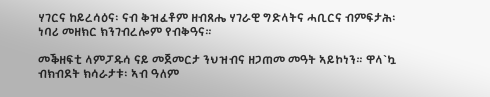ሃገርና ከይረሳዕና፡ ናብ ቅዝፈቶም ዘብጸሔ ሃገራዊ ግድላትና ሓቢርና ብምፍታሕ፡ ነባሪ መዘክር ክንገብረሎም የብቅዓና።

መቕዘፍቲ ላምፓዱሳ ናይ መጀመርታ ንህዝብና ዘጋጠመ መዓት ኣይኮነን። ዋላ`ኳ ብክብደት ክሳራታቱ፡ ኣብ ዓለም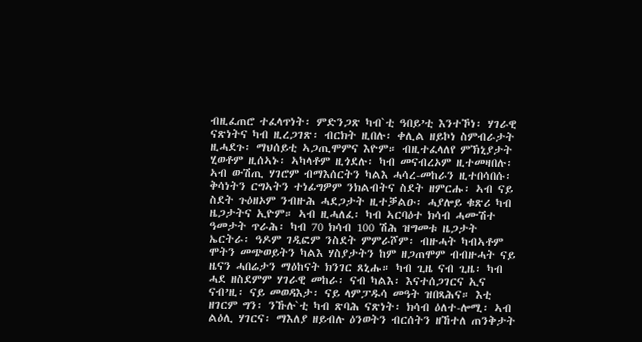ብዚፈጠሮ ተፈላጥነት፡ ምድንጋጽ ካብ`ቲ ዓበይ’ቲ እንተኾነ፡ ሃገራዊ ናጽነትና ካብ ዚረጋገጽ፡ ብርክት ዚበሉ፡ ቀሊል ዘይኮነ ስምብራታት ዚሓደጉ፡ ማህሰይቲ ኣጋጢሞምና እዮም። ብዚተፈላለየ ምኽኒያታት ሂወቶም ዚሰኣኑ፡ ኣካላቶም ዚጎደሉ፡ ካብ መናብረኦም ዚተመዛበሉ፡ ኣብ ውሽጢ ሃገሮም ብማእሰርትን ካልእ ሓሳረ-መከራን ዚተበሳበሱ፡ ቅሳነትን ርግኣትን ተነፊግዎም ንክልብትና ስደት ዘምርሑ፡ ኣብ ናይ ስደት ጉዕዘኦም ንብዙሕ ሓደጋታት ዚተቓልዑ፡ ሓያሎይ ቁጽሪ ካብ ዜጋታትና ኢዮም። ኣብ ዚሓለፈ፡ ካብ ኣርባዕተ ክሳብ ሓሙሽተ ዓመታት ጥራሕ፡ ካብ 70 ክሳብ 100 ሽሕ ዝግመቱ ዜጋታት ኤርትራ፡ ዓዶም ገዲፎም ንስደት ምምራሾም፡ ብዙሓት ካብኣቶም ሞትን መጭወይትን ካልእ ሃስያታትን ከም ዘጋጠሞም ብብዙሓት ናይ ዜናን ሓበሬታን ማዕከናት ክንገር ጸኒሑ። ካብ ጊዜ ናብ ጊዜ፡ ካብ ሓደ ዘስደምም ሃገራዊ መከራ፡ ናብ ካልእ፡ እናተሰጋገርና ኢና ናብ’ዚ፡ ናይ መወዳእታ፡ ናይ ላምፓዱሳ መዓት ዝበጻሕና። እቲ ዘገርም ግን፡ ንኹሉ`ቲ ካብ ጽባሕ ናጽነት፡ ክሳብ ዕለተ-ሎሚ፡ ኣብ ልዕሊ ሃገርና፡ ማእለያ ዘይብሉ ዕንወትን ብርሰትን ዘኸተለ ጠንቅታት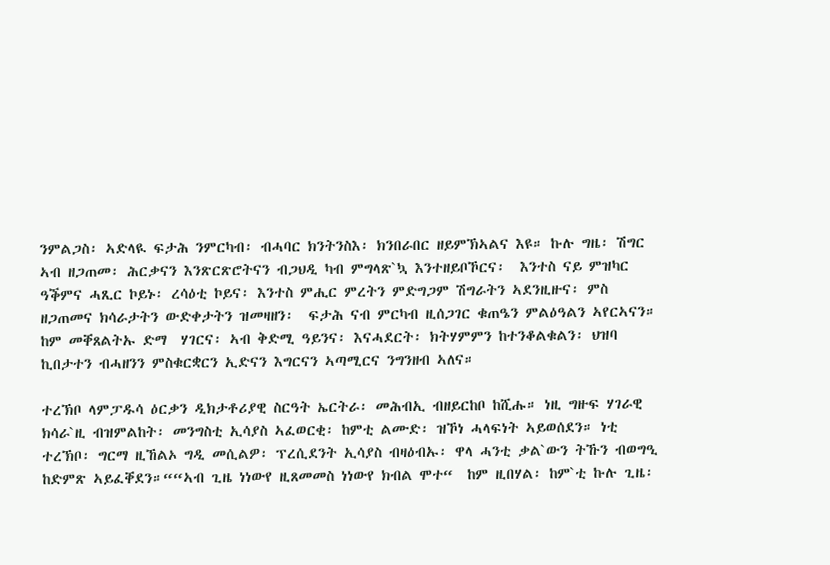ንምልጋስ፡ ኣድላዪ ፍታሕ ንምርካብ፡ ብሓባር ክንትንስእ፡ ክንበራበር ዘይምኽኣልና እዩ። ኩሉ ግዜ፡ ሽግር ኣብ ዘጋጠመ፡ ሕርቃናን እንጽርጽሮትናን ብጋህዲ ካብ ምግላጽ`ኳ እንተዘይቦኾርና፡  እንተስ ናይ ምዝካር ዓቕምና ሓጺር ኮይኑ፡ ረሳዕቲ ኮይና፡ እንተስ ምሒር ምረትን ምድግጋም ሽግራትን ኣደንዚዙና፡ ምስ ዘጋጠመና ክሳራታትን ውድቀታትን ዝመዛዘን፡  ፍታሕ ናብ ምርካብ ዚሰጋገር ቁጠዔን ምልዕዓልን ኣየርኣናን። ከም መቐጸልትኡ ድማ  ሃገርና፡ ኣብ ቅድሚ ዓይንና፡ እናሓደርት፡ ክትሃምምን ከተንቆልቁልን፡ ህዝባ ኪበታተን ብሓዘንን ምስቁርቋርን ኢድናን እግርናን ኣጣሚርና ንግንዘብ ኣለና።

ተረኽቦ ላምፓዱሳ ዕርቃን ዲክታቶሪያዊ ስርዓት ኤርትራ፡ መሕብኢ ብዘይርከቦ ከሺሑ። ነዚ ግዙፍ ሃገራዊ ክሳራ`ዚ ብዝምልከት፡ መንግስቲ ኢሳያስ ኣፈወርቂ፡ ከምቲ ልሙድ፡ ዝኾነ ሓላፍነት ኣይወሰደን። ነቲ ተረኽቦ፡ ግርማ ዚኸልኦ ግዲ መሲልዎ፡ ፕረሲደንት ኢሳያስ ብዛዕብኡ፡ ዋላ ሓንቲ ቃል`ውን ትኹን ብወግዒ ከድምጽ ኣይፈቐደን።““ኣብ ጊዜ ነነውየ ዚጸመመስ ነነውየ ክብል ሞተ“  ከም ዚበሃል፡ ከም`ቲ ኩሉ ጊዜ፡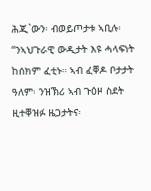ሕጂ`ውን፡ ብወይጦታቱ ኣቢሉ፡ “ንኣህጉራዊ ውዲታት እዩ ሓላፍነት ከሰክም ፈቲኑ። ኣብ ፈቐዶ ቦታታት ዓለም፡ ንዝኽሪ ኣብ ጉዕዞ ስደት ዚተቐዝፉ ዜጋታትና፡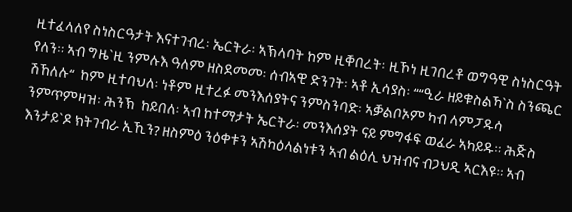ዚተፈላለየ ስነስርዓታት እናተገብረ፡ ኤርትራ፡ ኣኽላባት ከም ዚቐበረት፡ ዚኾነ ዚገበረቶ ወግዓዊ ስነስርዓት የለን። ኣብ ግዜ`ዚ ንምሉእ ዓለም ዘስደመመ፡ ሰብኣዊ ድንገት፡ ኣቶ ኢሳያስ፡ ““ዒራ ዘይቁስልኻ`ስ ስንጫር ሽኸለሉ“  ከም ዚተባህለ፡ ነቶም ዚተረፉ መንእሰያትና ንምስንባድ፡ ኣቓልቦኦም ካብ ላምፓዱሳ ንምጥምዛዝ፡ ሕንኽ  ከይበለ፡ ኣብ ከተማታት ኤርትራ፡ መንእሰያት ናይ ምግፋፍ ወፈራ ኣካይዱ። ሕጅስ እንታይ`ዶ ክትገብራ ኢኺን? ዘስምዕ ንዕቀቱን ኣሽካዕላልነቱን ኣብ ልዕሊ ህዝብና ብጋህዲ ኣርእዩ። ኣብ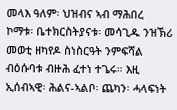መላእ ዓለም፡ ህዝብና ኣብ ማሕበረ ኮማቱ፡ ቤተክርስትያናቱ፡ መሳጊዱ ንዝኽሪ መወቲ ዘካየዶ ስነስርዓት ንምፍሻል ብዕሱባቱ ብዙሕ ፈተነ ተጌሩ። እዚ ኢሰብኣዊ፡ ሕልና-ኣልቦ፡ ጨካን፡ ሓላፍነት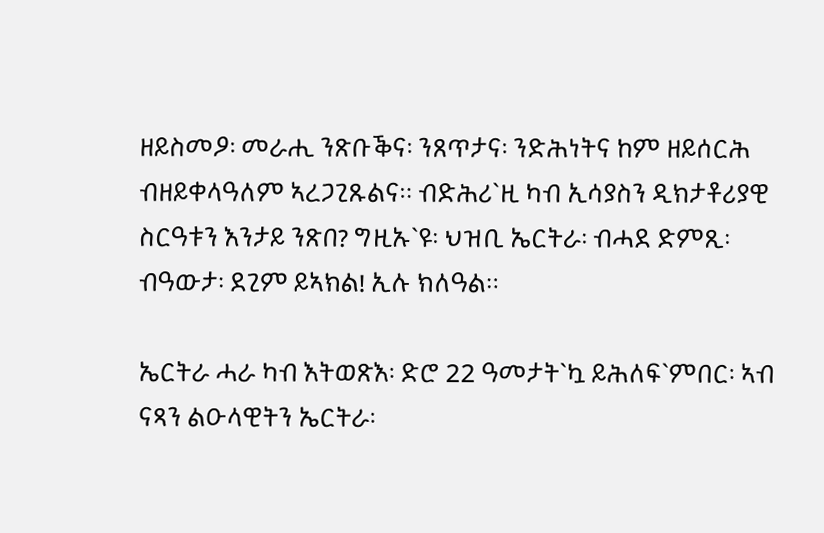ዘይስመዖ፡ መራሒ ንጽቡቕና፡ ንጸጥታና፡ ንድሕነትና ከም ዘይሰርሕ ብዘይቀላዓለም ኣረጋጊጹልና። ብድሕሪ`ዚ ካብ ኢሳያስን ዲክታቶሪያዊ ስርዓቱን እንታይ ንጽበ? ግዚኡ`ዩ፡ ህዝቢ ኤርትራ፡ ብሓደ ድምጺ፡ ብዓውታ፡ ደጊም ይኣክል! ኢሉ ክለዓል።

ኤርትራ ሓራ ካብ እትወጽእ፡ ድሮ 22 ዓመታት`ኳ ይሕለፍ`ምበር፡ ኣብ ናጻን ልዑላዊትን ኤርትራ፡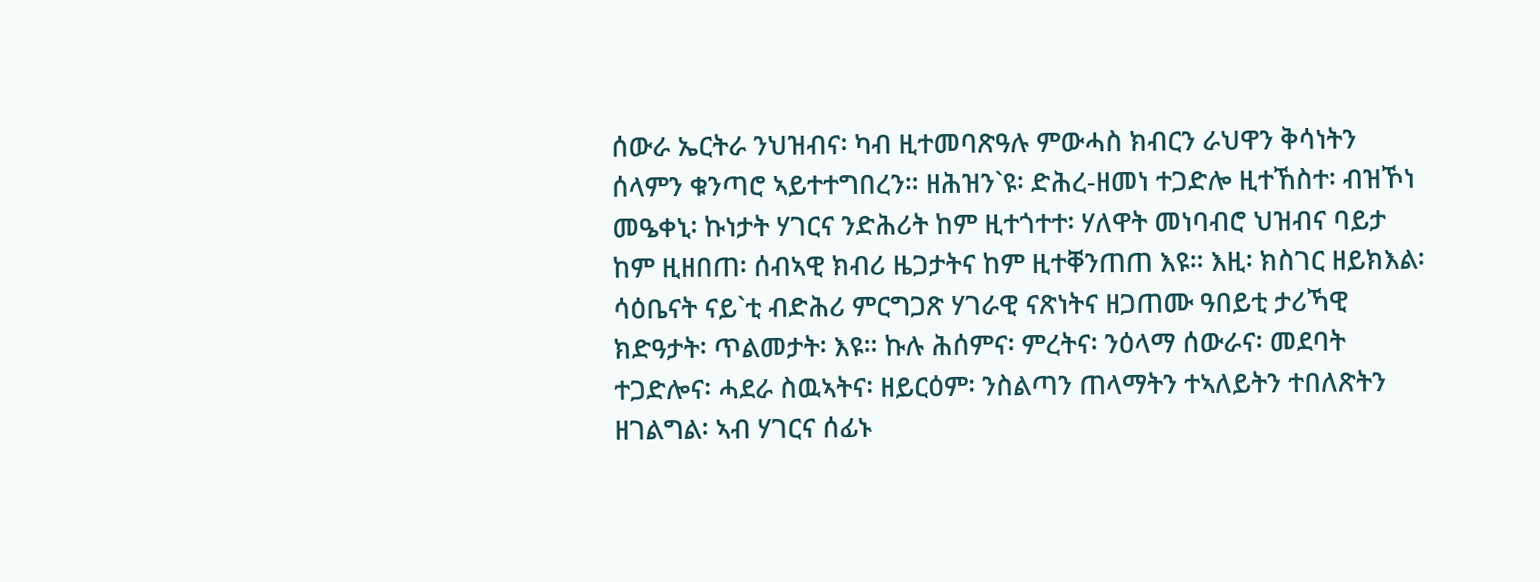ሰውራ ኤርትራ ንህዝብና፡ ካብ ዚተመባጽዓሉ ምውሓስ ክብርን ራህዋን ቅሳነትን ሰላምን ቁንጣሮ ኣይተተግበረን። ዘሕዝን`ዩ፡ ድሕረ-ዘመነ ተጋድሎ ዚተኸስተ፡ ብዝኾነ መዔቀኒ፡ ኩነታት ሃገርና ንድሕሪት ከም ዚተጎተተ፡ ሃለዋት መነባብሮ ህዝብና ባይታ ከም ዚዘበጠ፡ ሰብኣዊ ክብሪ ዜጋታትና ከም ዚተቐንጠጠ እዩ። እዚ፡ ክስገር ዘይክእል፡ ሳዕቤናት ናይ`ቲ ብድሕሪ ምርግጋጽ ሃገራዊ ናጽነትና ዘጋጠሙ ዓበይቲ ታሪኻዊ ክድዓታት፡ ጥልመታት፡ እዩ። ኩሉ ሕሰምና፡ ምረትና፡ ንዕላማ ሰውራና፡ መደባት ተጋድሎና፡ ሓደራ ስዉኣትና፡ ዘይርዕም፡ ንስልጣን ጠላማትን ተኣለይትን ተበለጽትን ዘገልግል፡ ኣብ ሃገርና ሰፊኑ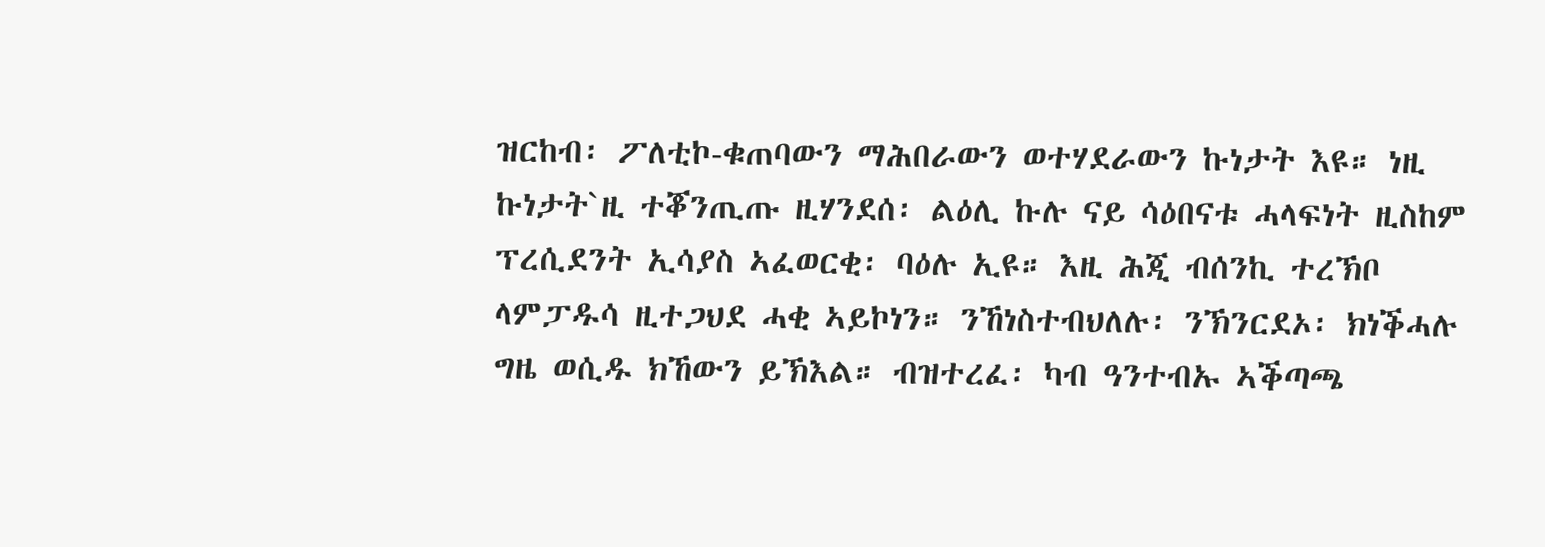ዝርከብ፡ ፖለቲኮ-ቁጠባውን ማሕበራውን ወተሃደራውን ኩነታት እዩ። ነዚ ኩነታት`ዚ ተቖንጢጡ ዚሃንደሰ፡ ልዕሊ ኩሉ ናይ ሳዕበናቱ ሓላፍነት ዚስከም ፕረሲደንት ኢሳያስ ኣፈወርቂ፡ ባዕሉ ኢዩ። እዚ ሕጂ ብሰንኪ ተረኽቦ ላምፓዱሳ ዚተጋህደ ሓቂ ኣይኮነን። ንኸነስተብህለሉ፡ ንኽንርደኦ፡ ክነቕሓሉ ግዜ ወሲዱ ክኸውን ይኽእል። ብዝተረፈ፡ ካብ ዓንተብኡ ኣቕጣጫ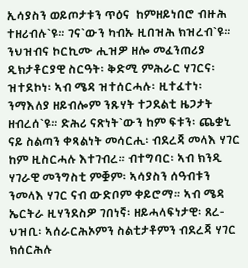ኢሳያስን ወይጦታቱን ጥዕና  ከምዘይነበሮ ብዙሕ ተዘሪብሉ`ዩ። ገና`ውን ካብኡ ዚበዝሕ ክዝረብ`ዩ። ንህዝብና ኮርኪሙ ሒዝዎ ዘሎ መፈንጠሪያ ዲክታቶርያዊ ስርዓት፡ ቅድሚ ምሕራር ሃገርና፡ ዝተደኮነ፡ ኣብ ሜዳ ዝተሰርሓሉ፡ ዚተፈተነ፡ ንማእለያ ዘይብሎም ንጹሃት ተጋደልቲ ዜጋታት ዘብረሰ`ዩ። ድሕሪ ናጽነት`ውን ከም ፍቱን፡ ጨቋኒ ናይ ስልጣን ቀጻልነት መሳርሒ፡ ብደረጃ መላእ ሃገር ከም ዚስርሓሉ እተገብረ። ብተግባር፡ ኣብ ክንዲ ሃገራዊ መንግስቲ ምቛም፡ ኣሳያስን ሰዓብቱን ንመላእ ሃገር ናብ ውድቦም ቀይሮማ። ኣብ ሜዳ ኤርትራ ዚሃንደስዎ ገበነኛ፡ ዘይሓላፍነታዊ፡ ጸረ-ህዝቢ፡ ኣሰራርሕኦምን ስልቲታቶምን ብደረጃ ሃገር ክሰርሕሉ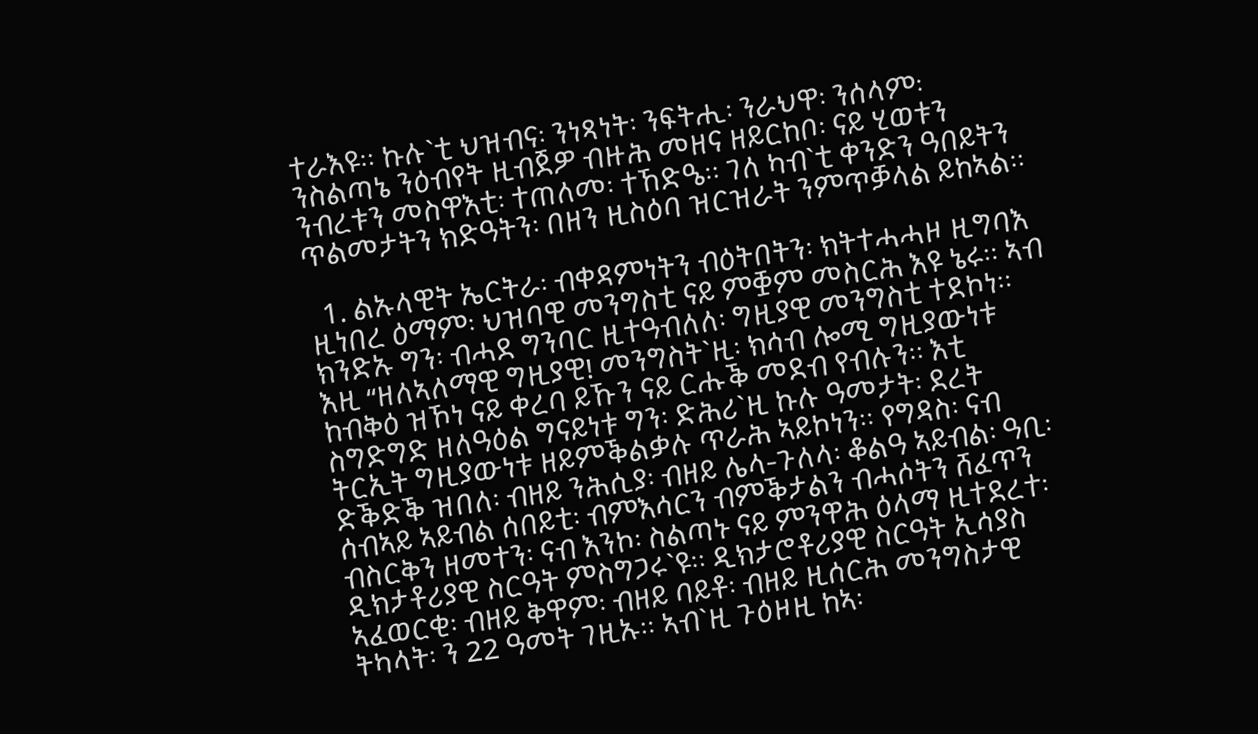ተራእዩ። ኩሉ`ቲ ህዝብና፡ ንነጻነት፡ ንፍትሒ፡ ንራህዋ፡ ንሰላም፡ ንስልጣኔ ንዕብየት ዚብጀዎ ብዙሕ መዘና ዘይርከቦ፡ ናይ ሂወቱን ንብረቱን መስዋእቲ፡ ተጠለመ፡ ተኸድዔ። ገለ ካብ`ቲ ቀንድን ዓበይትን ጥልመታትን ክድዓትን፡ በዘን ዚስዕባ ዝርዝራት ንምጥቓላል ይከኣል።

  1. ልኡላዊት ኤርትራ፡ ብቀዳምነትን ብዕትበትን፡ ክትተሓሓዞ ዚግባእ ዚነበረ ዕማም፡ ህዝባዊ መንግስቲ ናይ ምቛም መስርሕ እዩ ኔሩ። ኣብ ክንድኡ ግን፡ ብሓደ ግንባር ዚተዓብለለ፡ ግዚያዊ መንግስቲ ተደኮነ። እዚ “ዘለኣለማዊ ግዚያዊ! መንግስት`ዚ፡ ክሳብ ሎሚ ግዚያውነቱ ከብቅዕ ዝኾነ ናይ ቀረባ ይኹን ናይ ርሑቕ መደብ የብሉን። እቲ ስግድግድ ዘለዓዕል ግናይነቱ ግን፡ ድሕሪ`ዚ ኩሉ ዓመታት፡ ደረት ትርኢት ግዚያውነቱ ዘይምቕልቃሉ ጥራሕ ኣይኮነን። የግዳስ፡ ናብ ድቕድቕ ዝበለ፡ ብዘይ ንሕሲያ፡ ብዘይ ሌላ-ጉለላ፡ ቆልዓ ኣይብል፡ ዓቢ፡ ሰብኣይ ኣይብል ሰበይቲ፡ ብምእሳርን ብምቕታልን ብሓሶትን ሸፈጥን ብስርቅን ዘመተን፡ ናብ እንኮ፡ ስልጣኑ ናይ ምንዋሕ ዕላማ ዚተደረተ፡ ዲክታቶሪያዊ ስርዓት ምስግጋሩ`ዩ። ዲክታሮቶሪያዊ ስርዓት ኢሳያስ ኣፈወርቂ፡ ብዘይ ቅዋም፡ ብዘይ ባይቶ፡ ብዘይ ዚሰርሕ መንግስታዊ ትካላት፡ ን 22 ዓመት ገዚኡ። ኣብ`ዚ ጉዕዞዚ ከኣ፡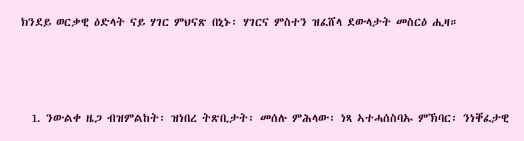ክንደይ ወርቃዊ ዕድላት ናይ ሃገር ምህናጽ በኒኑ፡ ሃገርና ምስተን ዝፈሸላ ደውላታት መስርዕ ሒዛ።



  1. ንውልቀ ዜጋ ብዝምልከት፡ ዝነበረ ትጽቢታት፡ መሰሉ ምሕላው፡ ነጻ ኣተሓሰስባኡ ምኽባር፡ ንነቐፈታዊ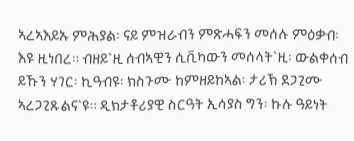ኣረኣእይኡ ምሕያል፡ ናይ ምዝራብን ምጽሓፍን መሰሉ ምዕቃብ፡ እዩ ዚነበረ። ብዘይ`ዚ ሰብኣዊን ሲቪካውን መሰላት`ዚ፡ ውልቀሰብ ይኹን ሃገር፡ ኪዓብዩ፡ ክስጉሙ ከምዘይከኣል፡ ታሪኽ ደጋጊሙ ኣረጋጊጹልና`ዩ። ዲክታቶሪያዊ ስርዓት ኢሳያስ ግን፡ ኩሉ ዓይነት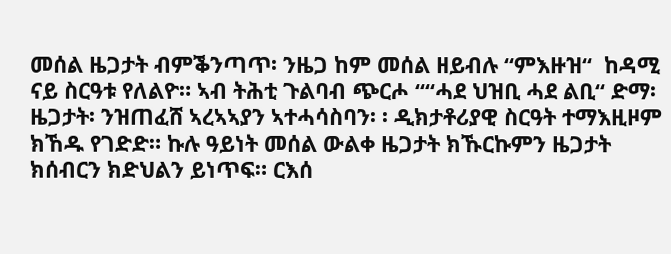መሰል ዜጋታት ብምቕንጣጥ፡ ንዜጋ ከም መሰል ዘይብሉ “ምእዙዝ“  ከዳሚ ናይ ስርዓቱ የለልዮ። ኣብ ትሕቲ ጉልባብ ጭርሖ ““ሓደ ህዝቢ ሓደ ልቢ“ ድማ፡ ዜጋታት፡ ንዝጠፈሸ ኣረኣኣያን ኣተሓሳስባን፡ ፡ ዲክታቶሪያዊ ስርዓት ተማእዚዞም ክኸዱ የገድድ። ኩሉ ዓይነት መሰል ውልቀ ዜጋታት ክኹርኩምን ዜጋታት ክሰብርን ክድህልን ይነጥፍ። ርእሰ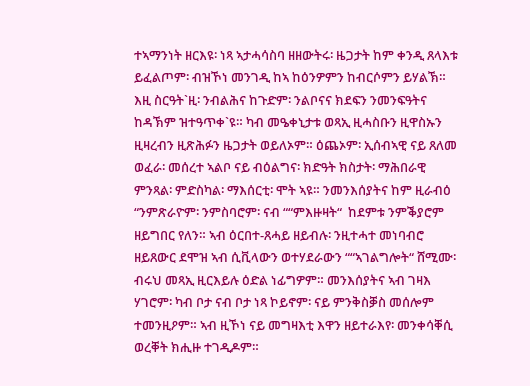ተኣማንነት ዘርእዩ፡ ነጻ ኣታሓሳስባ ዘዘውትሩ፡ ዜጋታት ከም ቀንዲ ጸላእቱ ይፈልጦም፡ ብዝኾነ መንገዲ ከኣ ከዕንዎምን ከብርሶምን ይሃልኽ።  እዚ ስርዓት`ዚ፡ ንብልሕና ከጉድም፡ ንልቦናና ክደፍን ንመንፍዓትና ከዳኽም ዝተዓጥቀ`ዩ። ካብ መዔቀኒታቱ ወጻኢ ዚሓስቡን ዚዋስኡን ዚዛረብን ዚጽሕፉን ዜጋታት ወይለኦም። ዕጨኦም፡ ኢሰብኣዊ ናይ ጸለመ ወፈራ፡ መሰረተ ኣልቦ ናይ ብዕልግና፡ ክድዓት ክስታት፡ ማሕበራዊ ምንጻል፡ ምድስካል፡ ማእሰርቲ፡ ሞት ኣዩ። ንመንእሰያትና ከም ዚራብዕ “ንምጽራዮም፡ ንምስባሮም፡ ናብ ““ምእዙዛት“  ከደምቱ ንምቕያሮም ዘይግበር የለን። ኣብ ዕርበተ-ጸሓይ ዘይብሉ፡ ንዚተሓተ መነባብሮ ዘይጸውር ደሞዝ ኣብ ሲቪላውን ወተሃደራውን ““ኣገልግሎት“ ሸሚሙ፡ ብሩህ መጻኢ ዚርእይሉ ዕድል ነፊግዎም። መንእሰያትና ኣብ ገዛእ ሃገሮም፡ ካብ ቦታ ናብ ቦታ ነጻ ኮይኖም፡ ናይ ምንቅስቓስ መሰሎም ተመንዚዖም። ኣብ ዚኾነ ናይ መግዛእቲ እዋን ዘይተራእየ፡ መንቀሳቐሲ ወረቐት ክሒዙ ተገዲዶም።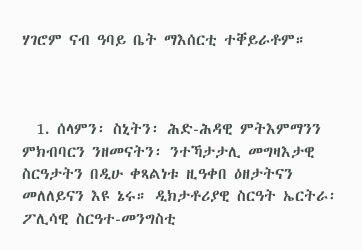ሃገሮም ናብ ዓባይ ቤት ማእሰርቲ ተቐይራቶም።



  1. ሰላምን፡ ስኒትን፡ ሕድ-ሕዳዊ ምትእምማንን ምክብባርን ንዘመናትን፡ ንተኻታታሊ መግዛእታዊ ስርዓታትን በዲሁ ቀጻልነቱ ዚዓቀበ ዕዘታትናን መለለይናን እዩ ኔሩ። ዲክታቶሪያዊ ስርዓት ኤርትራ፡ ፖሊሳዊ ስርዓተ-መንግስቲ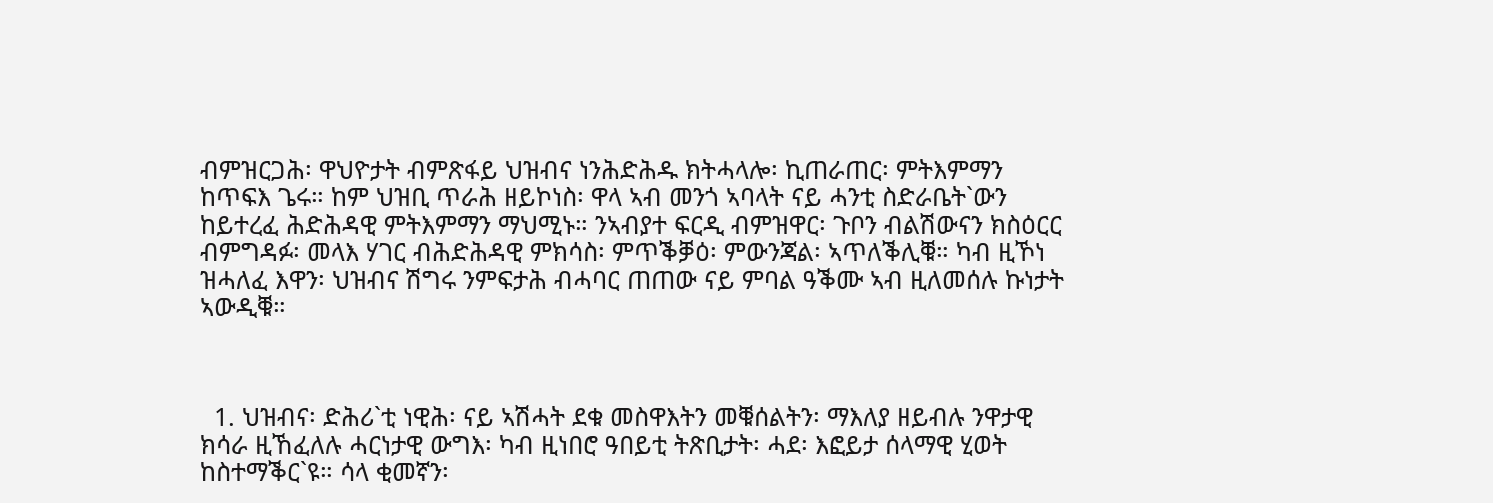ብምዝርጋሕ፡ ዋህዮታት ብምጽፋይ ህዝብና ነንሕድሕዱ ክትሓላሎ፡ ኪጠራጠር፡ ምትእምማን ከጥፍእ ጌሩ። ከም ህዝቢ ጥራሕ ዘይኮነስ፡ ዋላ ኣብ መንጎ ኣባላት ናይ ሓንቲ ስድራቤት`ውን ከይተረፈ ሕድሕዳዊ ምትእምማን ማህሚኑ። ንኣብያተ ፍርዲ ብምዝዋር፡ ጉቦን ብልሽውናን ክስዕርር ብምግዳፉ፡ መላእ ሃገር ብሕድሕዳዊ ምክሳስ፡ ምጥቕቓዕ፡ ምውንጃል፡ ኣጥለቕሊቑ። ካብ ዚኾነ ዝሓለፈ እዋን፡ ህዝብና ሽግሩ ንምፍታሕ ብሓባር ጠጠው ናይ ምባል ዓቕሙ ኣብ ዚለመሰሉ ኩነታት ኣውዲቑ።



  1. ህዝብና፡ ድሕሪ`ቲ ነዊሕ፡ ናይ ኣሽሓት ደቁ መስዋእትን መቑሰልትን፡ ማእለያ ዘይብሉ ንዋታዊ ክሳራ ዚኸፈለሉ ሓርነታዊ ውግእ፡ ካብ ዚነበሮ ዓበይቲ ትጽቢታት፡ ሓደ፡ እፎይታ ሰላማዊ ሂወት ከስተማቕር`ዩ። ሳላ ቂመኛን፡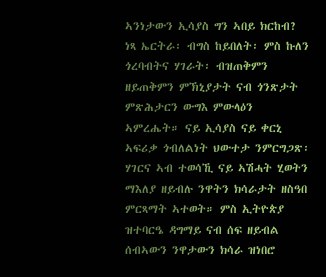ኣንነታውን ኢሳያስ ግን ኣበይ ክርከብ? ነጻ ኤርትራ፡ ብግስ ከይበለት፡ ምስ ኩለን ጎረባብትና ሃገራት፡ ብዝጠቅምን ዘይጠቅምን ምኽኒያታት ናብ ጎንጽታት ምጽሕታርን ውግእ ምውላዕን ኣምረሔት። ናይ ኢሳያስ ናይ ቀርኒ ኣፍሪቃ ጎብለልነት ህውተታ ንምርግጋጽ፡ ሃገርና ኣብ ተወሳኺ ናይ ኣሽሓት ሂወትን ማእለያ ዘይብሉ ንዋትን ክሳራታት ዘስዓበ ምርጻማት ኣተወት። ምስ ኢትዮጵያ ዝተባርዔ ዳግማይ ናብ ሰፍ ዘይብል ሰብኣውን ንዋታውን ክሳራ ዝነበሮ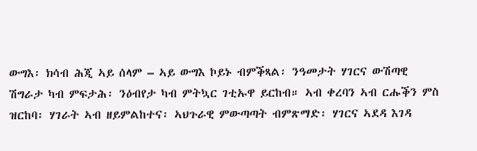ውግእ፡ ክሳብ ሕጂ ኣይ ሰላም – ኣይ ውግእ ኮይኑ ብምቕጻል፡ ንዓመታት ሃገርና ውሽጣዊ ሽግራታ ካብ ምፍታሕ፡ ንዕብየታ ካብ ምትኳር ገቲኡዋ ይርከብ። ኣብ ቀረባን ኣብ ርሑቕን ምስ ዝርከባ፡ ሃገራት ኣብ ዘይምልከተና፡ ኣህጉራዊ ምውጣጣት ብምጽማድ፡ ሃገርና ኣደዳ እገዳ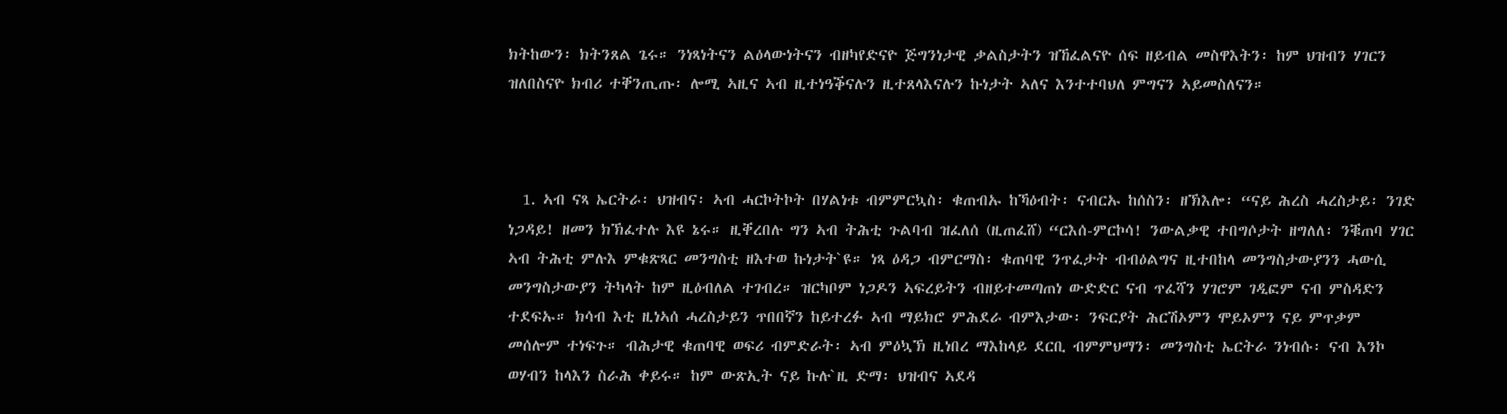ክትከውን፡ ክትንጸል ጌሩ። ንነጻነትናን ልዕላውነትናን ብዘካየድናዮ ጅግንነታዊ ቃልስታትን ዝኸፈልናዮ ሰፍ ዘይብል መስዋእትን፡ ከም ህዝብን ሃገርን ዝለበስናዮ ክብሪ ተቐንጢጡ፡ ሎሚ ኣዚና ኣብ ዚተነዓቕናሉን ዚተጸላእናሉን ኩነታት ኣለና እንተተባህለ ምግናን ኣይመስለናን።



  1. ኣብ ናጻ ኤርትራ፡ ህዝብና፡ ኣብ ሓርኮትኮት በሃልነቱ ብምምርኳስ፡ ቁጠብኡ ከኻዕብት፡ ናብርኡ ከሰስን፡ ዘኽእሎ፡ “ናይ ሕረስ ሓረስታይ፡ ንገድ ነጋዳይ! ዘመን ክኽፈተሉ እዩ ኔሩ። ዚቐረበሉ ግን ኣብ ትሕቲ ጉልባብ ዝፈለሰ (ዚጠፈሸ) “ርእሰ-ምርኮሳ! ንውልቃዊ ተበግሶታት ዘግለለ፡ ንቑጠባ ሃገር ኣብ ትሕቲ ምሉእ ምቁጽጻር መንግስቲ ዘእተወ ኩነታት`ዩ። ነጻ ዕዳጋ ብምርማስ፡ ቁጠባዊ ንጥፈታት ብብዕልግና ዚተበከላ መንግስታውያንን ሓውሲ መንግስታውያን ትካላት ከም ዚዕብለል ተገብረ። ዝርካቦም ነጋዶን ኣፍረይትን ብዘይተመጣጠነ ውድድር ናብ ጥፈሻን ሃገሮም ገዲፎም ናብ ምስዳድን ተደፍኡ። ክሳብ እቲ ዚነኣሰ ሓረስታይን ጥበበኛን ከይተረፉ ኣብ ማይክሮ ምሕደራ ብምእታው፡ ንፍርያት ሕርሽኦምን ሞይኦምን ናይ ምጥቃም መሰሎም ተነፍጉ። ብሕታዊ ቁጠባዊ ወፍሪ ብምድራት፡ ኣብ ምዕኳኽ ዚነበረ ማእከላይ ደርቢ ብምምህማን፡ መንግስቲ ኤርትራ ንነብሱ፡ ናብ እንኮ ወሃብን ከላእን ስራሕ ቀይሩ። ከም ውጽኢት ናይ ኩሉ`ዚ ድማ፡ ህዝብና ኣደዳ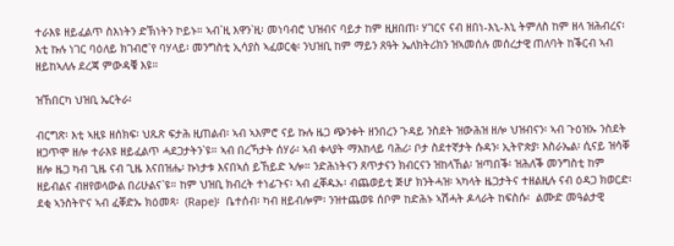ተራእዩ ዘይፈልጥ ስእነትን ድኽነትን ኮይኑ። ኣብ`ዚ እዋን`ዚ፡ መነባብሮ ህዝብና ባይታ ከም ዚዘበጠ፡ ሃገርና ናብ ዘበነ-እኒ-እኒ ትምለስ ከም ዘላ ዝሕብረና፡ እቲ ኩሉ ነገር ባዕለይ ክገብሮ`የ ባሃላይ፡ መንግስቲ ኢሳያስ ኣፈወርቂ፡ ንህዝቢ ከም ማይን ጸዓት ኤለክትሪክን ዝኣመሰሉ መሰረታዊ ጠለባት ከቕርብ ኣብ ዘይከኣለሉ ደረጃ ምውዳቑ እዩ።

ዝኸበርካ ህዝቢ ኤርትራ፡

ብርግጽ፡ እቲ ኣዚዩ ዘሰክፍ፡ ህጹጽ ፍታሕ ዚጠልብ፡ ኣብ ኣእምሮ ናይ ኩሉ ዜጋ ጭንቀት ዘንበረን ጉዳይ ንስደት ዝውሕዝ ዘሎ ህዝብናን፡ ኣብ ጉዕዝኡ ንስደት ዘጋጥሞ ዘሎ ተራእዩ ዘይፈልጥ ሓደጋታትን`ዩ። ኣብ በረኻታት ሰሃራ፡ ኣብ ቀላያት ማእከላይ ባሕሪ፡ ቦታ ስደተኛታት ሱዳን፡ ኢትዮጵያ፡ እስራኤል፡ ሲናይ ዝሳቐ ዘሎ ዜጋ ካብ ጊዜ ናብ ጊዜ እናበዝሔ፡ ኩነታቱ እናበኣሰ ይኸይድ ኣሎ። ንድሕነትናን ጸጥታናን ክብርናን ዝከላኸል፡ ዝጣበቕ፡ ዝሕለቕ መንግስቲ ከም ዘይብልና ብዘየወላውል በሪሁልና`ዩ። ከም ህዝቢ ክብረት ተነፊጉና፡ ኣብ ፈቐዱኡ፡ ብጨወይቲ ጅሆ ክንትሓዝ፡ ኣካላት ዜጋታትና ተዘልዚሉ ናብ ዕዳጋ ክወርድ፡ ደቂ ኣንስትዮና ኣብ ፈቐድኡ ክዕመጻ፡  (Rape)፡  ቤተሰብ፡ ካብ ዘይብሎም፡ ንዝተጨወዩ ሰቦም ከድሕኑ ኣሽሓት ዶላራት ከፍስሱ፡  ልሙድ መዓልታዊ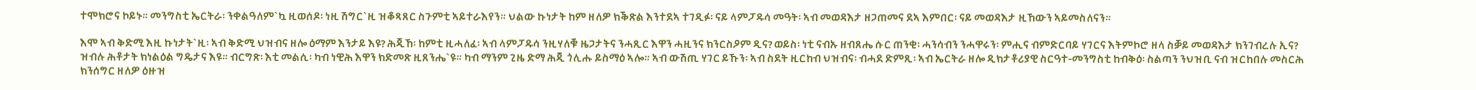ተሞክሮና ኮይኑ። መንግስቲ ኤርትራ፡ ንቀልዓለም`ኳ ዚወሰዶ፡ ነዚ ሽግር`ዚ ዝቆጻጸር ስጉምቲ ኣይተራእየን። ህልው ኩነታት ከም ዘለዎ ክቕጽል እንተደኣ ተገዲፉ፡ ናይ ላምፓዱሳ መዓት፡ ኣብ መወዳእታ ዘጋጠመና ደኣ እምበር፡ ናይ መወዳእታ ዚኸውን ኣይመስለናን።

እሞ ኣብ ቅድሚ እዚ ኩነታት`ዚ፡ ኣብ ቅድሚ ህዝብና ዘሎ ዕማም እንታይ እዩ? ሕጂኸ፡ ከምቲ ዚሓለፈ፡ ኣብ ላምፓዱሳ ንዚሃለቑ ዜጋታትና ንሓጺር እዋን ሓዚንና ክንርስዖም ዲና? ወይስ፡ ነቲ ናብኡ ዘብጸሔ ሱር ጠንቂ፡ ሓንሳብን ንሓዋሩን፡ ምሒና ብምድርባይ ሃገርና እትምኮሮ ዘላ ስቓይ መወዳእታ ክንገብረሉ ኢና? ዝብሉ ሕቶታት ክነልዕል ግዴታና እዩ። ብርግጽ፡ እቲ መልሲ፡ ካብ ነዊሕ እዋን ክድመጽ ዚጸንሔ`ዩ። ካብ ማንም ጊዜ ድማ ሕጂ ጎሊሑ ይስማዕ ኣሎ። ኣብ ውሽጢ ሃገር ይኹን፡ ኣብ ስደት ዚርከብ ህዝብና፡ ብሓደ ድምጺ፡ ኣብ ኤርትራ ዘሎ ዲክታቶሪያዊ ስርዓተ-መንግስቲ ከብቅዕ፡ ስልጣን ንህዝቢ ናብ ዝርከበሉ መስርሕ ክንሰግር ዘለዎ ዕዙዝ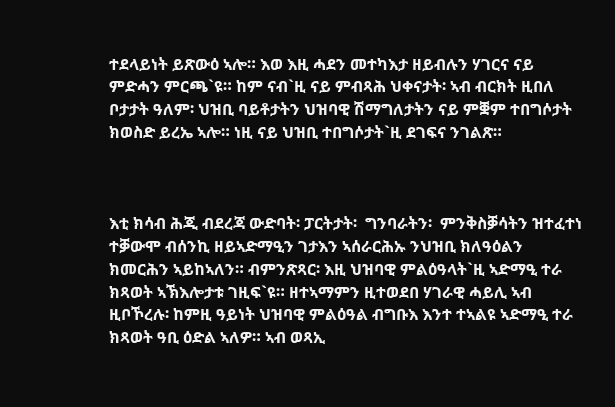ተደላይነት ይጽውዕ ኣሎ። እወ እዚ ሓደን መተካእታ ዘይብሉን ሃገርና ናይ ምድሓን ምርጫ`ዩ። ከም ናብ`ዚ ናይ ምብጻሕ ህቀናታት፡ ኣብ ብርክት ዚበለ ቦታታት ዓለም፡ ህዝቢ ባይቶታትን ህዝባዊ ሽማግለታትን ናይ ምቛም ተበግሶታት ክወስድ ይረኤ ኣሎ። ነዚ ናይ ህዝቢ ተበግሶታት`ዚ ደገፍና ንገልጽ።



እቲ ክሳብ ሕጂ ብደረጃ ውድባት፡ ፓርትታት፡  ግንባራትን፡  ምንቅስቓሳትን ዝተፈተነ ተቓውሞ ብሰንኪ ዘይኣድማዒን ገታእን ኣሰራርሕኡ ንህዝቢ ክለዓዕልን ክመርሕን ኣይከኣለን። ብምንጽጻር፡ እዚ ህዝባዊ ምልዕዓላት`ዚ ኣድማዒ ተራ ክጻወት ኣኽእሎታቱ ገዚፍ`ዩ። ዘተኣማምን ዚተወደበ ሃገራዊ ሓይሊ ኣብ ዚቦኾረሉ፡ ከምዚ ዓይነት ህዝባዊ ምልዕዓል ብግቡእ እንተ ተኣልዩ ኣድማዒ ተራ ክጻወት ዓቢ ዕድል ኣለዎ። ኣብ ወጻኢ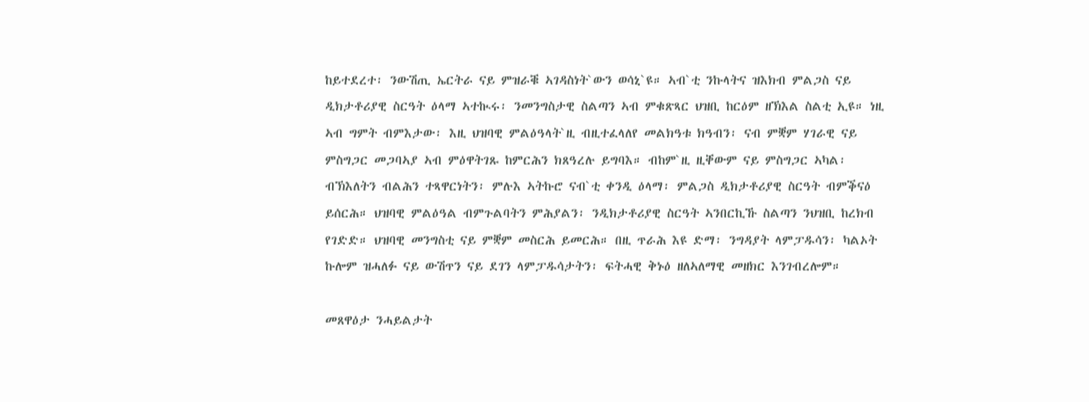ከይተደረተ፡ ንውሽጢ ኤርትራ ናይ ምዝራቑ ኣገዳስነት`ውን ወሳኒ`ዩ። ኣብ`ቲ ንኩላትና ዝእክብ ምልጋስ ናይ ዲክታቶሪያዊ ስርዓት ዕላማ ኣተኲሩ፡ ንመንግስታዊ ስልጣን ኣብ ምቁጽጻር ህዝቢ ከርዕም ዘኽእል ስልቲ ኢዩ። ነዚ ኣብ ግምት ብምእታው፡ እዚ ህዝባዊ ምልዕዓላት`ዚ ብዚተፈላለየ መልክዓቱ ክዓብን፡ ናብ ምቛም ሃገራዊ ናይ ምስግጋር መጋባኣያ ኣብ ምዕዋትገጹ ከምርሕን ክጸዓረሉ ይግባእ። ብከም`ዚ ዚቐውም ናይ ምስግጋር ኣካል፡ ብኽእለትን ብልሕን ተጻዋርነትን፡ ምሉእ ኣትኩሮ ናብ`ቲ ቀንዲ ዕላማ፡ ምልጋስ ዲክታቶሪያዊ ስርዓት ብምቕናዕ ይሰርሕ። ህዝባዊ ምልዕዓል ብምጉልባትን ምሕያልን፡ ንዲክታቶሪያዊ ስርዓት ኣንበርኪኹ ስልጣን ንህዝቢ ከረክብ የገድድ። ህዝባዊ መንግስቲ ናይ ምቛም መስርሕ ይመርሕ። በዚ ጥራሕ እዩ ድማ፡ ንግዳያት ላምፓዱሳን፡ ካልኦት ኩሎም ዝሓለፉ ናይ ውሽጥን ናይ ደገን ላምፓዱሳታትን፡ ፍትሓዊ ቅኑዕ ዘለኣለማዊ መዘክር እንገብረሎም።

መጸዋዕታ ንሓይልታት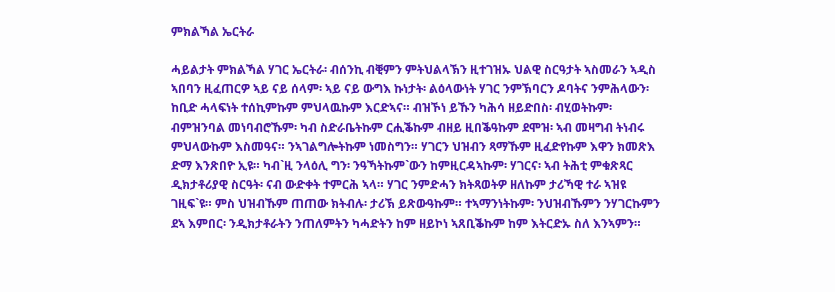ምክልኻል ኤርትራ

ሓይልታት ምክልኻል ሃገር ኤርትራ፡ ብሰንኪ ብቒምን ምትህልላኽን ዚተገዝኡ ህልዊ ስርዓታት ኣስመራን ኣዲስ ኣበባን ዚፈጠርዎ ኣይ ናይ ሰላም፡ ኣይ ናይ ውግእ ኩነታት፡ ልዕላውነት ሃገር ንምኽባርን ዶባትና ንምሕላውን፡ ከቢድ ሓላፍነት ተሰኪምኩም ምህላዉኩም እርድኣና። ብዝኾነ ይኹን ካሕሳ ዘይድበስ፡ ብሂወትኩም፡ ብምዝንባል መነባብሮኹም፡ ካብ ስድራቤትኩም ርሒቕኩም ብዘይ ዚበቕዓኩም ደሞዝ፡ ኣብ መዛግብ ትነብሩ ምህላውኩም እስመዓና። ንኣገልግሎትኩም ነመስግን። ሃገርን ህዝብን ጻማኹም ዚፈድየኩም እዋን ክመጽእ ድማ እንጽበዮ ኢዩ። ካብ`ዚ ንላዕሊ ግን፡ ንዓኻትኩም`ውን ከምዚርዳኣኩም፡ ሃገርና፡ ኣብ ትሕቲ ምቁጽጻር ዲክታቶሪያዊ ስርዓት፡ ናብ ውድቀት ተምርሕ ኣላ። ሃገር ንምድሓን ክትጻወትዎ ዘለኩም ታሪኻዊ ተራ ኣዝዩ ገዚፍ`ዩ። ምስ ህዝብኹም ጠጠው ክትብሉ፡ ታሪኽ ይጽውዓኩም። ተኣማንነትኩም፡ ንህዝብኹምን ንሃገርኩምን ደኣ እምበር፡ ንዲክታቶራትን ንጠለምትን ካሓድትን ከም ዘይኮነ ኣጸቢቕኩም ከም እትርድኡ ስለ እንኣምን።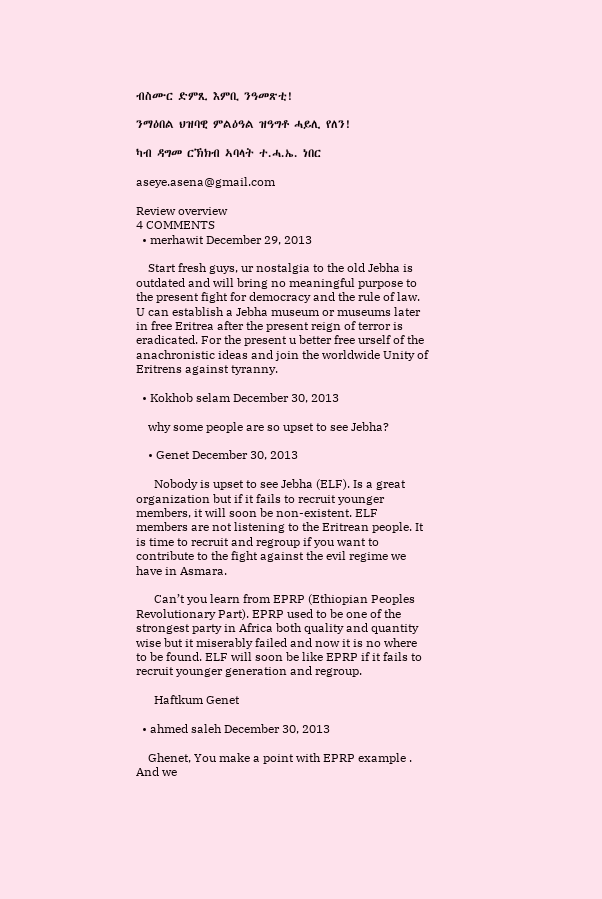ብስሙር ድምጺ እምቢ ንዓመጽቲ!

ንማዕበል ህዝባዊ ምልዕዓል ዝዓግቶ ሓይሊ የለን!

ካብ ዳግመ ርኽክብ ኣባላት ተ.ሓ.ኤ. ነበር

aseye.asena@gmail.com

Review overview
4 COMMENTS
  • merhawit December 29, 2013

    Start fresh guys, ur nostalgia to the old Jebha is outdated and will bring no meaningful purpose to the present fight for democracy and the rule of law. U can establish a Jebha museum or museums later in free Eritrea after the present reign of terror is eradicated. For the present u better free urself of the anachronistic ideas and join the worldwide Unity of Eritrens against tyranny.

  • Kokhob selam December 30, 2013

    why some people are so upset to see Jebha?

    • Genet December 30, 2013

      Nobody is upset to see Jebha (ELF). Is a great organization but if it fails to recruit younger members, it will soon be non-existent. ELF members are not listening to the Eritrean people. It is time to recruit and regroup if you want to contribute to the fight against the evil regime we have in Asmara.

      Can’t you learn from EPRP (Ethiopian Peoples Revolutionary Part). EPRP used to be one of the strongest party in Africa both quality and quantity wise but it miserably failed and now it is no where to be found. ELF will soon be like EPRP if it fails to recruit younger generation and regroup.

      Haftkum Genet

  • ahmed saleh December 30, 2013

    Ghenet, You make a point with EPRP example . And we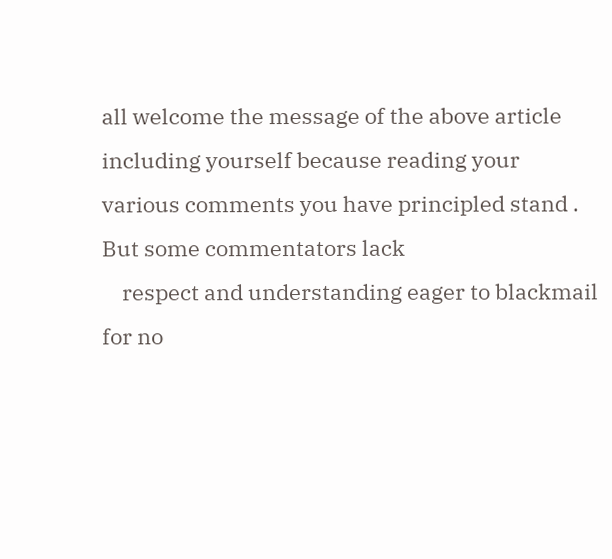all welcome the message of the above article including yourself because reading your various comments you have principled stand . But some commentators lack
    respect and understanding eager to blackmail for no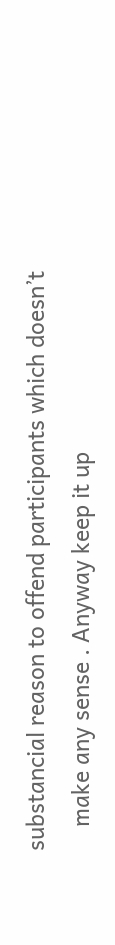substancial reason to offend participants which doesn’t
    make any sense . Anyway keep it up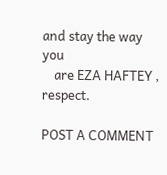and stay the way you
    are EZA HAFTEY , respect.

POST A COMMENT